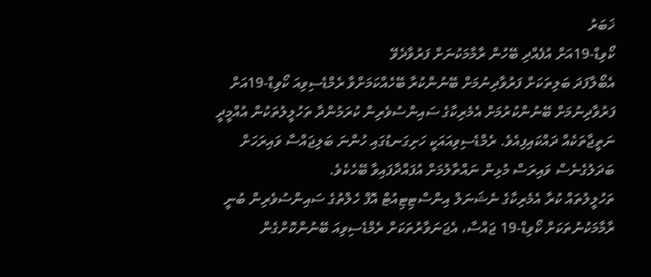ޚަބަރު
ކޯވިޑް-19އަށް އުފެއްދި ބޭހުން ރާމާމަކުނަށް ފަރުވާދެވޭ
އެބޯލާފަދަ ބަލިތަކަށް ފަރުވާދިނުމަށް ބޭނުންކުރާ ބޭހެއްކަމަށްވާ ރެމްޑެސިވިއަ ކޯވިޑް-19އަށް ފަރުވާދިނުމަށް ބޭނުންކުރުމަށް އެމެރިކާގެ ސައިންސުވެރިން ކުރަމުންދާ ތަހުލީލުތަކުން އުއްމީދީ ނަތީޖާތަކެއް ދައްކައިފިއެވެ. ރެމްޑެސިވިއައަކީ ހަށިގަނޑުގައި ހުންނަ ބަލިޖައްސާ ވައިރަހަށް ބަދަލުގެނެސް ވައިރަސް މުޅިން ނައްތާލުމަށް އުފައްދާފައިވާ ބޭހެކެވެ.
ތަހުލީލުތައް ކުރާ އެމެރިކާގެ ނެޝަނަލް އިންސްޓިޓިއުޓް އޮފް ހެލްތުގެ ސައިންސުވެރިން ބުނީ ރާމާމަކުނުތަކަށް ކޯވިޑް-19 ޖައްސާ، އެޖަނަވާރުތަކަށް ރެމްޑެސިވިއަ ބޭނުންކޮށްގެން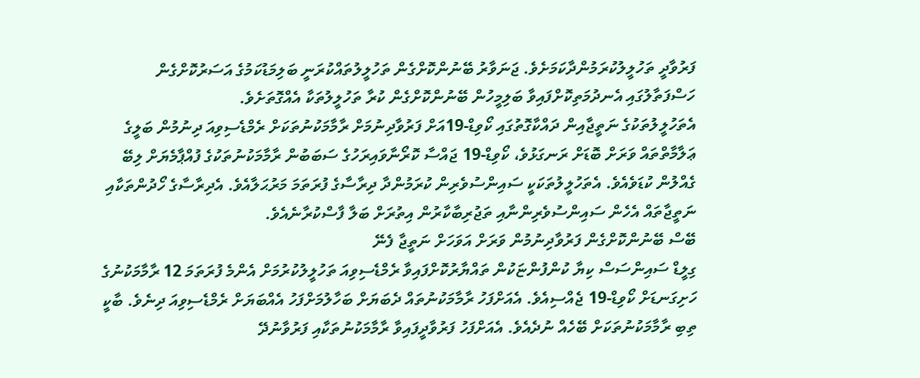ފަރުވާދީ ތަހުލީލުކުރަމުންދާކަމަށެވެ. ޖަނަވާރު ބޭނުންކޮށްގެން ތަހުލީލުތައްކުރަނީ ބަލިމަޑުކަމުގެ އަސަރުކޮށްގެން ހަސްފަތާލުގައި އެނދުމަތިކޮށްފައިވާ ބަލިމީހުން ބޭނުންކޮށްގެން ކުރާ ތަހުލީލުތަކާ އެއްގޮތަށެވެ.
އެތަހުލީލުތަކުގެ ނަތީޖާއިން ދައްކާގޮތުގައި ކޯވިޑް-19އަށް ފަރުވާދިނުމަށް ރާމާމަކުނުތަކަށް ރެމްޑެސިވިއަ ދިނުމުން ބަލީގެ ޢަލާމާތްތައް ވަރަށް ބޮޑަށް ރަނގަޅުވެ، ކޯވިޑް-19 ޖައްސާ ކޮރޯނާވައިރަހުގެ ސަބަބުން ރާމާމަކުނުތަކުގެ ފުއްޕާމެޔަށް ލިބޭ ގެއްލުން ކުޑަވެއެވެ. އެތަހުލީލުތަކަކީ ސައިންސުވެރިން ކުރަމުންދާ ދިރާސާގެ ފުރަތަމަ މަރުޙަލާއެވެ. އެދިރާސާގެ ހޯދުންތަކާއި ނަތީޖާތައް އެހެން ސައިންސުވެރިންނާއި ތަޖުރިބާކާރުން އިތުރަށް ބަލާ ފާސްކުރާނެއެވެ.
ބޭސް ބޭނުންކޮށްގެން ފަރުވާދިނުމުން ވަރަށް އަވަހަށް ނަތީޖާ ފެނޭ
ގިލީޑް ސައިންސަސް ކިޔާ ކުންފުންޏަކުން ތައްޔާރުކޮށްފައިވާ ރެމްޑެސިވިއަ ތަހުލީލުކުރުމަށް އެންމެ ފުރަތަމަ 12 ރާމާމަކުނުގެ ހަށިގަނޑަށް ކޯވިޑް-19 ޖެއްސިއެވެ. އެއަށްފަހު ރާމާމަކުނުތައް ދެބަޔަށް ބަހާލުމަށްފަހު އެއްބަޔަށް ރެމްޑެސިވިއަ ދިނެވެ. ބާކީ ތިބި ރާމާމަކުނުތަކަށް ބޭހެއް ނުދެއެވެ. އެއަށްފަހު ފަރުވާދީފައިވާ ރާމާމަކުނުތަކާއި ފަރުވާނުދޭ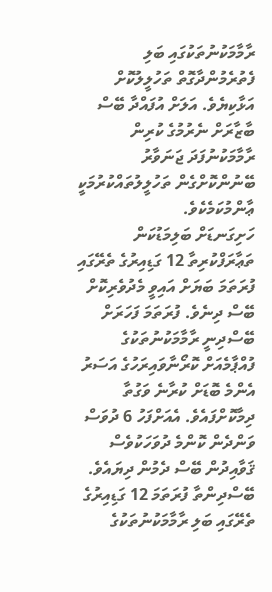ރާމާމަކުނުތަކުގައި ބަލި ފެތުރެމުންދާގޮތް ތަހުލީލުކޮށް އަޅާކިޔެވެ. އަލަށް އުފައްދާ ބޭސް ބާޒާރަށް ނެރުމުގެ ކުރިން ރާމާމަކުނުފަދަ ޖަނަވާރު ބޭނުންކޮށްގެން ތަހުލީލުތައްކުރުމަކީ ޢާންމުކަމެކެވެ.
ހަށިގަނޑަށް ބަލިމަޑުކަން ތަޢާރަފްކުރިތާ 12 ގަޑިއިރުގެ ތެރޭގައި ފުރަތަމަ ބަޔަށް އައިވީ މެދުވެރިކޮށް ބޭސް ދިނެވެ. ފުރަތަމަ ފަހަރަށް ބޭސްދިނީ ރާމާމަކުނުތަކުގެ ފުއްޕާމެއަށް ކޮރޯނާވައިރަހުގެ އަސަރު އެންމެ ބޮޑަށް ކުރާނެ ވަގުތާ ދިމާކޮށްފައެވެ. އެއަށްފަހު 6 ދުވަސް ވަންދެން ކޮންމެ ދުވަހަކުވެސް ޤަވާއިދުން ބޭސް ދެމުން ދިޔައެވެ.
ބޭސްދިންތާ ފުރަތަމަ 12 ގަޑިއިރުގެ ތެރޭގައި ބަލި ރާމާމަކުނުތަކުގެ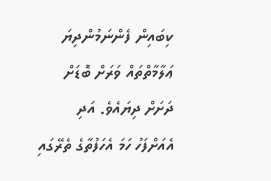ކިބައިން ފެންނަމުންދިޔަ ޢަލާމާތްތައް ވަރަށް ބޮޑަށް ދަށަށް ދިޔައެވެ. އަދި އެއަށްފަހު ހަމަ އެހަފުތާގެ ތެރޭގައި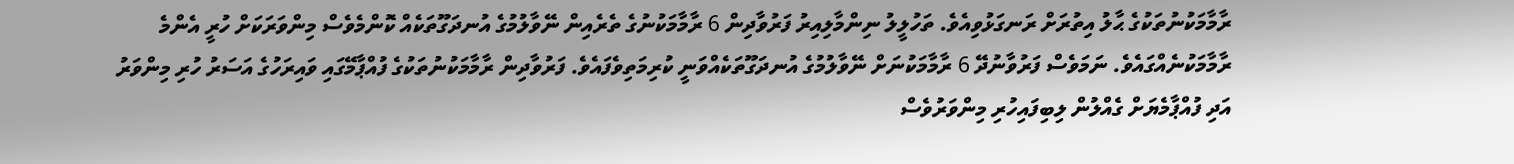ރާމާމަކުނުތަކުގެ ޙާލު އިތުރަށް ރަނގަޅުވިއެވެ. ތަހުލީލު ނިންމާލިއިރު ފަރުވާދިން 6 ރާމާމަކުނުގެ ތެރެއިން ނޭވާލުމުގެ އުނދަގޫތަކެއް ކޮންމެވެސް މިންވަރަކަށް ހުރީ އެންމެ ރާމާމަކުނެއްގައެވެ. ނަމަވެސް ފަރުވާނުދޭ 6 ރާމާމަކުނަށް ނޭވާލުމުގެ އުނދަގޫތަކެއްވަނީ ކުރިމަތިވެފައެވެ. ފަރުވާދިން ރާމާމަކުނުތަކުގެ ފުއްޕާމޭގައި ވައިރަހުގެ އަސަރު ހުރި މިންވަރު އަދި ފުއްޕާމެޔަށް ގެއްލުން ލިބިފައިހުރި މިންވަރުވެސް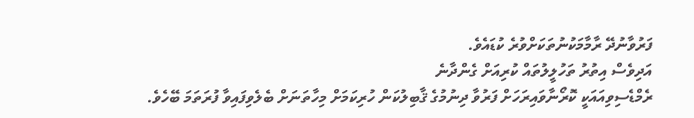ފަރުވާނުދޭ ރާމާމަކުނުތަކަށްވުރެ ކުޑައެވެ.
އަދިވެސް އިތުރު ތަހުލީލުތައް ކުރިއަށް ގެންދާނެ
ރެމްޑެސިވިއައަކީ ކޮރޯނާވައިރަހަށް ފަރުވާ ދިނުމުގެ ޤާބިލުކަން ހުރިކަމަށް މިހާތަނަށް ބެލެވިފައިވާ ފުރަތަމަ ބޭހެވެ.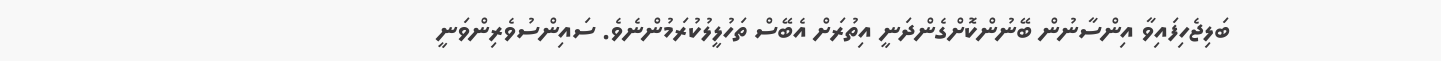ބަލިޖެހިފައިވާ އިންސާނުން ބޭނުންކޮށްގެންދަނީ އިތުރަށް އެބޭސް ތަހުލީލުކުރަމުންނެވެ. ސައިންސުވެރިންވަނީ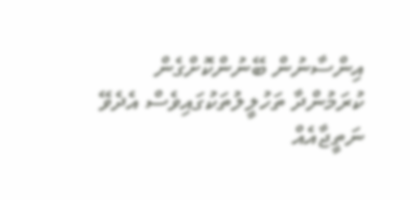އިންސާނުން ބޭނުންކޮށްގެން ކުރަމުންދާ ތަހުލީލުތަކުގައިވެސް އެދެވޭ ނަތީޖާއެއް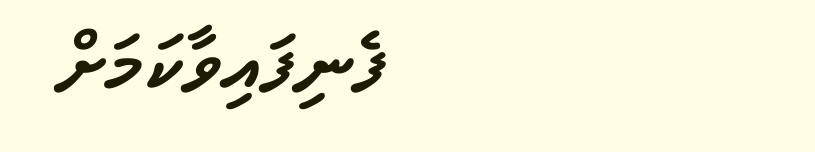ފެނިފައިވާކަމަށް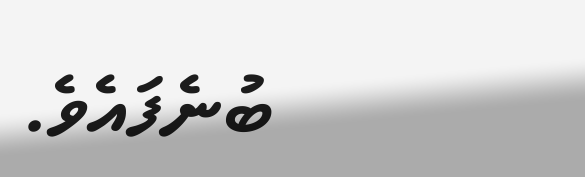ބުނެފައެވެ.